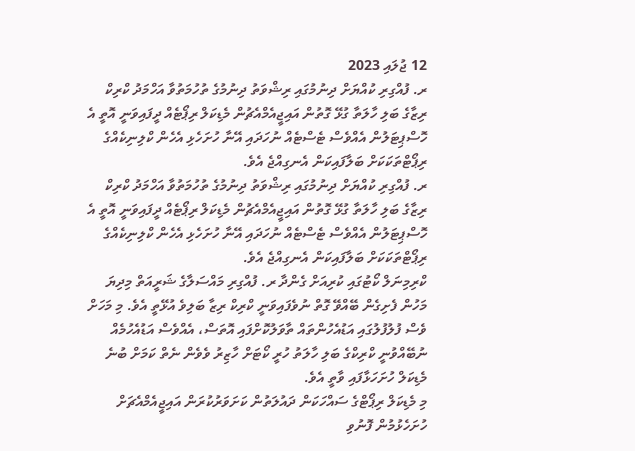12 ޖުލައި 2023
ރ. ފުއްގިރި ކުއްޔަށް ދިނުމުގައި ރިޝްވަތު ދިނުމުގެ ތުހުމަތުވާ އަހްމަދު ކްރިކް ރިޒާގެ ބަލި ހާލަތާ ގުޅޭ ގޮތުން އައިޖީއެމްއެޗުން މެޑިކަލް ރިޕޯޓެއް ދީފައިވަނީ އޮތީ އެ ހޮސްޕިޓަލުން އެއްވެސް ޓެސްޓެއް ނުހަދައި އޭނާ ހުށަހެޅި އެހެން ކްލިނިކެއްގެ ރިޕޯޓްތަކަކަށް ބަލާފައިކަން އެނގިއްޖެ އެވެ.
ރ. ފުއްގިރި ކުއްޔަށް ދިނުމުގައި ރިޝްވަތު ދިނުމުގެ ތުހުމަތުވާ އަހްމަދު ކްރިކް ރިޒާގެ ބަލި ހާލަތާ ގުޅޭ ގޮތުން އައިޖީއެމްއެޗުން މެޑިކަލް ރިޕޯޓެއް ދީފައިވަނީ އޮތީ އެ ހޮސްޕިޓަލުން އެއްވެސް ޓެސްޓެއް ނުހަދައި އޭނާ ހުށަހެޅި އެހެން ކްލިނިކެއްގެ ރިޕޯޓްތަކަކަށް ބަލާފައިކަން އެނގިއްޖެ އެވެ.
ކްރިމިނަލް ކޯޓުގައި ކުރިއަށް ގެންދާ ރ. ފުއްގިރި މައްސަލާގެ ޝަރީއަތް މިދިޔަ މަހުން ފެށިގެން ބޭއްވޭ ގޮތް ނުވެފައިވަނީ ކްރިކް ރިޒާ ބަލިވެ އުޅޭތީ އެވެ. މި މަހަށް ވެސް ފުލުފުލުގައި އަޑުއެހުންތައް ތާވަލުކޮށްފައި އޮތަސް، އެއްވެސް އަޑުއެހުމެއް ނުބޭއްވުނީ ކްރިކްގެ ބަލި ހާލަތު ހުރީ ކޯޓަށް ހާޒިރު ވެވެން ނެތް ކަމަށް ބުނެ މެޑިކަލް ހުށަހަޅާފައި ވާތީ އެވެ.
މި މެޑިކަލް ރިޕޯޓްގެ ސައްހަކަން ދައުލަތުން ކަށަވަރުކުރަން އައިޖީއެމްއެޗަށް ހުށަހެޅުމުން ފޮނުވި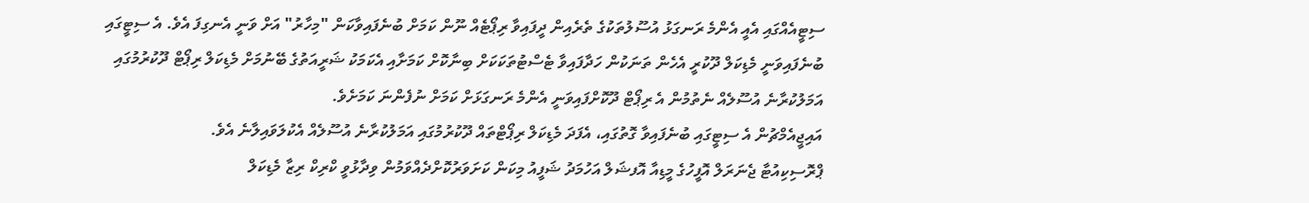ސިޓީއެއްގައި އެއީ އެންމެ ރަނގަޅު އުސޫލުތަކުގެ ތެރެއިން ދީފައިވާ ރިޕޯޓެއް ނޫން ކަމަށް ބުނެފައިވާކަން "މިހާރު" އަށް ވަނީ އެނގިފަ އެވެ. އެ ސިޓީގައި ބުނެފައިވަނީ މެޑިކަލް ދޫކުރީ އެހެން ތަނަކުން ހަދާފައިވާ ޓެސްޓުތަކަކަށް ބިނާކޮށް ކަމަށާއި އެކަމަކު ޝަރީއަތުގެ ބޭނުމަށް މެޑިކަލް ރިޕޯޓް ދޫކުރުމުގައި އަމަލުކުރާނެ އުސޫލެއް ނެތުމުން އެ ރިޕޯޓް ދޫކޮށްފައިވަނީ އެންމެ ރަނގަޅަށް ކަމަށް ނުފެންނަ ކަމަށެވެ.
އައިޖީއެމްޗުން އެ ސިޓީގައި ބުނެފައިވާ ގޮތުގައި، އެފަދަ މެޑިކަލް ރިޕޯޓްތައް ދޫކުރުމުގައި އަމަލުކުރާނެ އުސޫލެއް އެކުލަވައިލާނެ އެވެ.
ޕްރޮސިކިއުޓާ ޖެނަރަލް އޮފީހުގެ މީޑިއާ އޮފޝަލް އަހުމަދު ޝަފީއު މިކަން ކަށަވަރުކޮށްދެއްވަމުން ވިދާޅުވީ ކްރިކް ރިޒާ މެޑިކަލް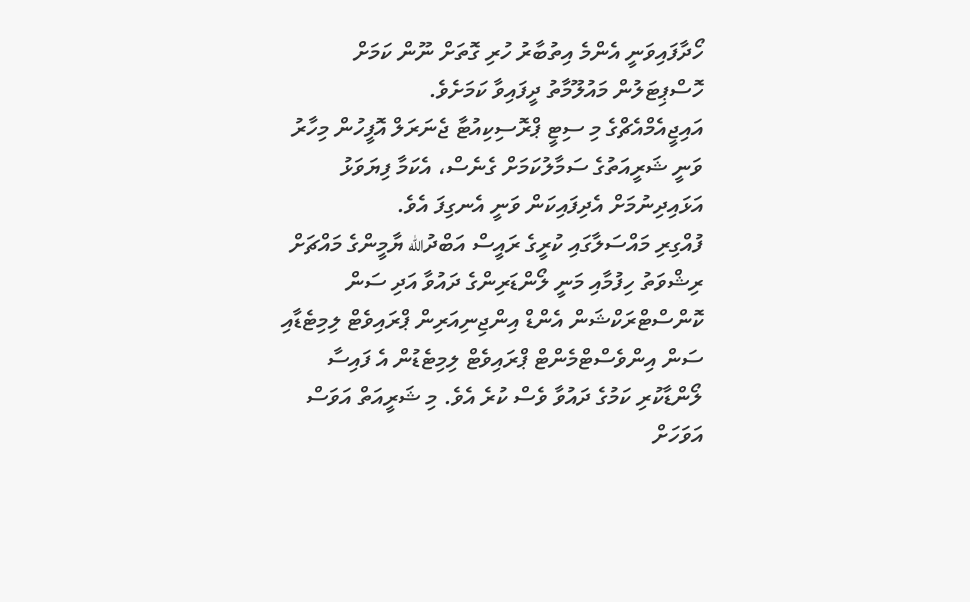ހޯދާފައިވަނީ އެންމެ އިތުބާރު ހުރި ގޮތަށް ނޫން ކަމަށް ހޮސްޕިޓަލުން މައުލޫމާތު ދީފައިވާ ކަމަށެވެ.
އައިޖީއެމްއެޗްގެ މި ސިޓީ ޕްރޮސިކިއުޓާ ޖެނަރަލް އޮފީހުން މިހާރު ވަނީ ޝަރީއަތުގެ ސަމާލުކަމަށް ގެނެސް، އެކަމާ ފިޔަވަޅު އަޅައިދިނުމަށް އެދިފައިކަން ވަނީ އެނގިފަ އެވެ.
ފުއްގިރި މައްސަލާގައި ކުރީގެ ރައީސް އަބްދުالله ޔާމީންގެ މައްޗަށް ރިޝްވަތު ހިފުމާއި މަނީ ލޯންޑަރިންގެ ދައުވާ އަދި ސަން ކޮންސްޓްރަކްޝަން އެންޑް އިންޖިނިއަރިން ޕްރައިވެޓް ލިމިޓެޑާއި ސަން އިންވެސްޓްމެންޓް ޕްރައިވެޓް ލިމިޓެޑުން އެ ފައިސާ ލޯންޑާކުރި ކަމުގެ ދައުވާ ވެސް ކުރެ އެވެ. މި ޝަރީއަތް އަވަސް އަވަހަށް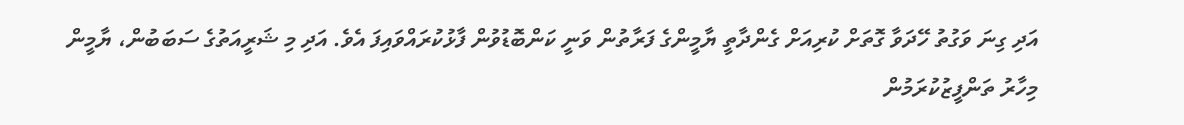އަދި ގިނަ ވަގުތު ހޭދަވާ ގޮތަށް ކުރިއަށް ގެންދާތީ ޔާމީންގެ ފަރާތުން ވަނީ ކަންބޮޑުވުން ފާޅުކުރައްވައިފަ އެވެ. އަދި މި ޝަރީއަތުގެ ސަބަބުން، ޔާމީން މިހާރު ތަންފީޒުކުރަމުން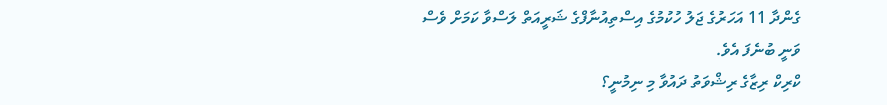ގެންދާ 11 އަހަރުގެ ޖަލު ހުކުމުގެ އިސްތިއުނާފްގެ ޝަރީއަތް ލަސްވާ ކަމަށް ވެސް ވަނީ ބުނެފަ އެވެ.
ކްރިކް ރިޒާގެ ރިޝްވަތު ދައުވާ މި ނިމުނީ؟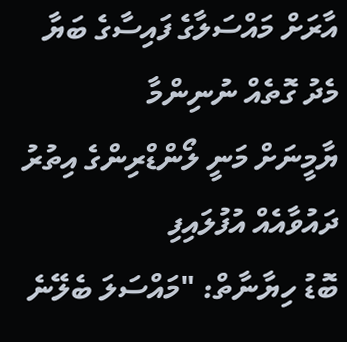އާރަށް މައްސަލާގެ ފައިސާގެ ބަޔާ މެދު ގޮތެއް ނުނިންމާ
ޔާމީނަށް މަނީ ލޯންޑްރިންގެ އިތުރު ދައުވާއެއް އުފުލައިފި
ބޮޑު ހިޔާނާތް: "މައްސަލަ ބެލޭނެ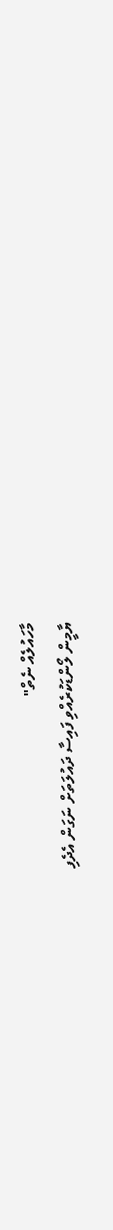މާހައުލެއް ނެތް"
ޔާމީން ލޯންޑަކުރެއްވި ފައިސާ ދައުލަތަށް ނަގަން އެދެފި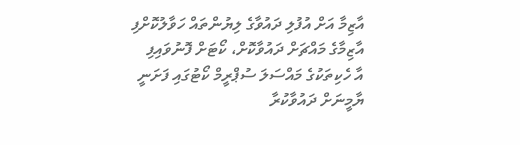އާޒިމާ އަށް އުފުލި ދައުވާގެ ލިޔުންތައް ހަވާލުކޮށްފި
އާޒިމާގެ މައްޗަށް ދައުވާކޮށް، ކޯޓަށް ފޮނުވައިފި
އާ ހެކިތަކުގެ މައްސަލަ ސުޕްރީމް ކޯޓުގައި ފަށަނީ
ޔާމީނަށް ދައުވާކުރާ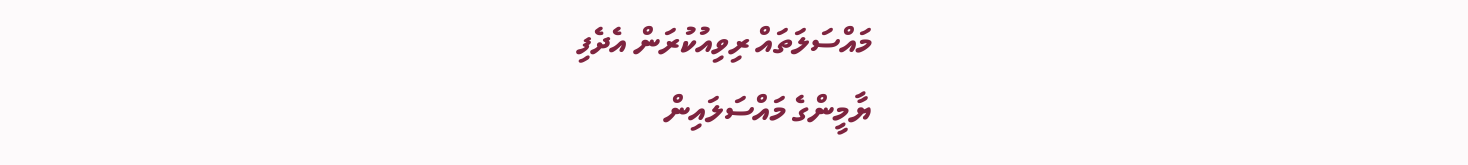މައްސަލަތައް ރިވިއުކުރަން އެދެފި
ޔާމީންގެ މައްސަލައިން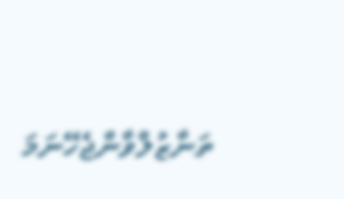ތަނާޒުލްވާންޖެހޭނަމަ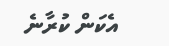އެކަން ކުރާނެ